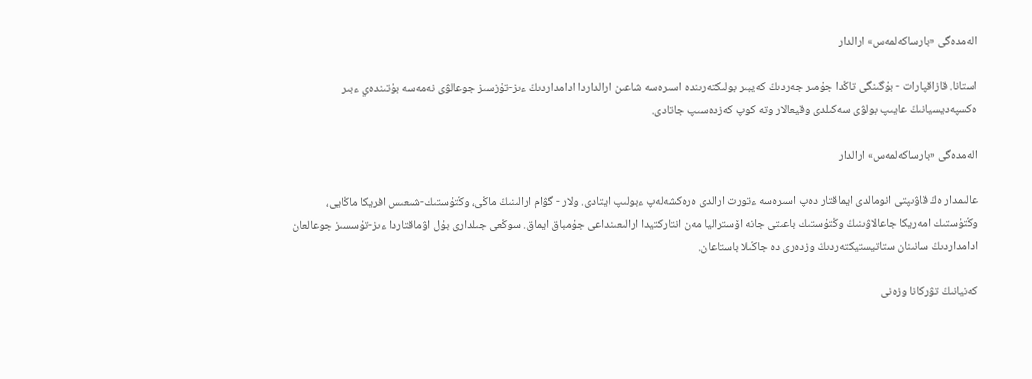الەمدەگى «بارساكەلمەس» ارالدار

استانا. قازاقپارات - بۇگىنگى تاڭدا جۇمىر جەردىڭ كەيبىر بولىكتەرىندە اسىرەسە شاعىن ارالداردا ادامداردىڭ ءىز-تۇزسىز جوعالۋى نەمەسە بۇتىندەي ءبىر ەكسپەديسيانىڭ عايىپ بولۋى سەكىلدى وقيعالار وتە كوپ كەزدەسىپ جاتادى.

الەمدەگى «بارساكەلمەس» ارالدار

عالىمدار ەڭ قاۋىپتى انومالدى ايماقتار دەپ اسىرەسە ءتورت ارالدى ەرەكشەلەپ ءبولىپ ايتادى. ولار - گۋام ارالىنىڭ ماڭى، وڭتۇستىك-شىعىس افريكا ماڭايى، وڭتۇستىك امەريكا جاعالاۋىنىڭ وڭتۇستىك باعىتى جانە اۆستراليا مەن انتاركتيدا ارالىعىنداعى جۇمباق ايماق. سوڭعى جىلدارى بۇل اۋماقتاردا ءىز-تۇسسىز جوعالعان ادامداردىڭ سانىنان ستاتيستيكتەردىڭ وزدەرى دە جاڭىلا باستاعان.

كەنيانىڭ تۋركانا وزەنى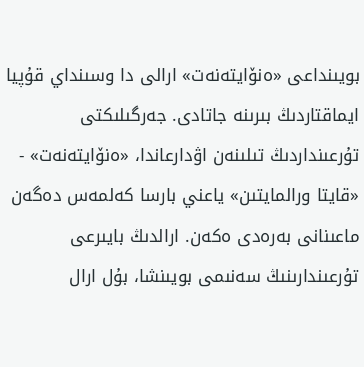بويىنداعى «ەنۆايتەنەت» ارالى دا وسىنداي قۇپيا ايماقتاردىڭ بىرىنە جاتادى. جەرگىلىكتى تۇرعىنداردىڭ تىلىنەن اۋدارعاندا، «ەنۆايتەنەت» - «قايتا ورالمايتىن» ياعني بارسا كەلمەس دەگەن ماعىنانى بەرەدى ەكەن. ارالدىڭ بايىرعى تۇرعىندارىنىڭ سەنىمى بويىنشا، بۇل ارال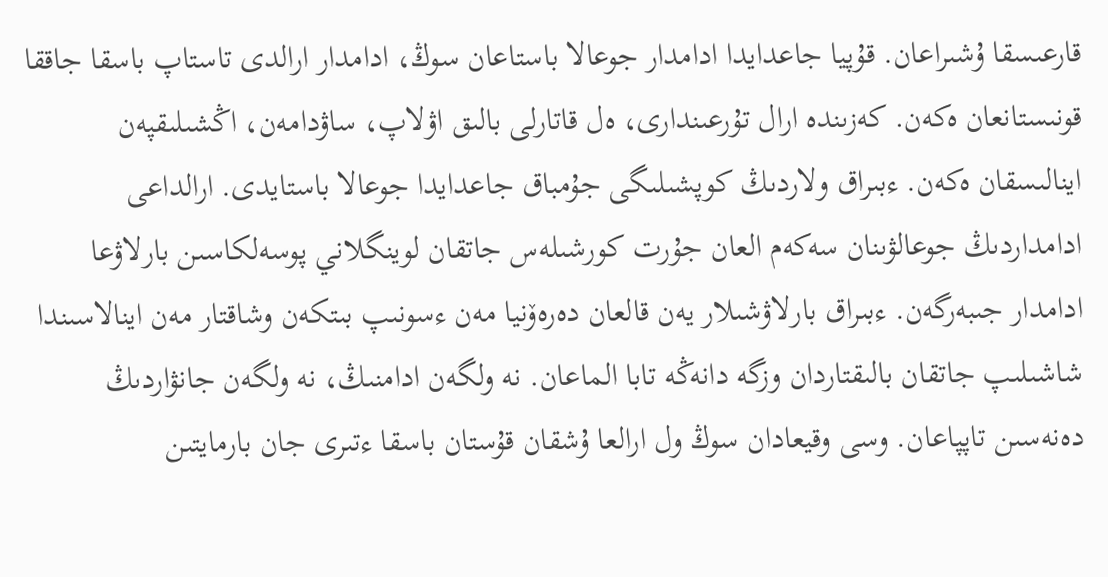قارعىسقا ۇشىراعان. قۇپيا جاعدايدا ادامدار جوعالا باستاعان سوڭ، ادامدار ارالدى تاستاپ باسقا جاققا قونىستانعان ەكەن. كەزىندە ارال تۇرعىندارى، ەل قاتارلى بالىق اۋلاپ، ساۋدامەن، اڭشىلىقپەن اينالىسقان ەكەن. ءبىراق ولاردىڭ كوپشىلىگى جۇمباق جاعدايدا جوعالا باستايدى. ارالداعى ادامداردىڭ جوعالۋىنان سەكەم العان جۇرت كورشىلەس جاتقان لوينگلاني پوسەلكاسىن بارلاۋعا ادامدار جىبەرگەن. ءبىراق بارلاۋشىلار يەن قالعان دەرەۆنيا مەن ءسونىپ بىتكەن وشاقتار مەن اينالاسىندا شاشىلىپ جاتقان بالىقتاردان وزگە دانەڭە تابا الماعان. نە ولگەن ادامنىڭ، نە ولگەن جانۋاردىڭ دەنەسىن تاپپاعان. وسى وقيعادان سوڭ ول ارالعا ۇشقان قۇستان باسقا ءتىرى جان بارمايتىن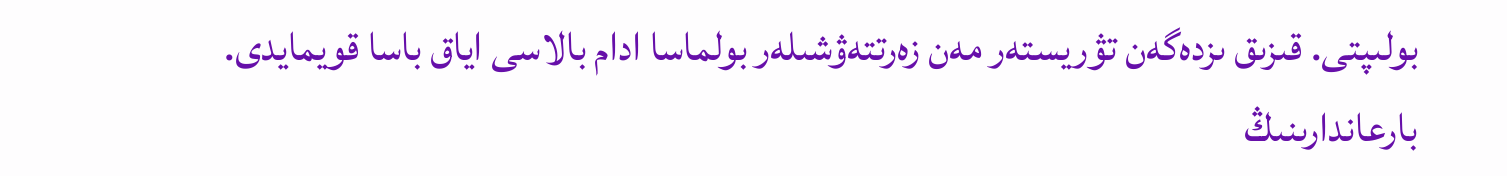بولىپتى. قىزىق ىزدەگەن تۋريستەر مەن زەرتتەۋشىلەر بولماسا ادام بالاسى اياق باسا قويمايدى. بارعاندارىنىڭ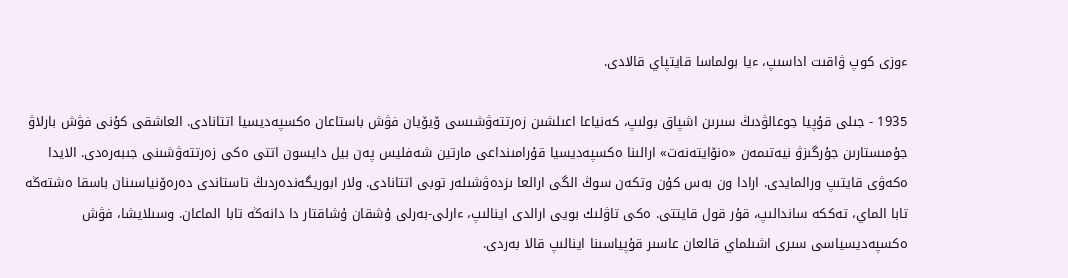ءوزى كوپ ۋاقىت اداسىپ، ءيا بولماسا قايتپاي قالادى.

1935 - جىلى قۇپيا جوعالۋدىڭ سىرىن اشپاق بولىپ، كەنياعا اعىلشىن زەرتتەۋشىسى ۆيۆيان فۋش باستاعان ەكسپەديسيا اتتانادى. العاشقى كۇنى فۋش بارلاۋ جۇمىستارىن جۇرگىزۋ نيەتىمەن «ەنۆايتەنەت» ارالىنا ەكسپەديسيا قۇرامىنداعى مارتين شەفليس پەن بيل دايسون اتتى ەكى زەرتتەۋشىنى جىبەرەدى. الايدا ەكەۋى قايتىپ ورالمايدى. ارادا ون بەس كۇن وتكەن سوڭ الگى ارالعا ىزدەۋشىلەر توبى اتتانادى. ولار ابوريگەندەردىڭ تاستاندى دەرەۆنياسىنان باسقا ەشتەڭە تابا الماي، تەككە ساندالىپ، قۇر قول قايتتى. ەكى تاۋلىك بويى ارالدى اينالىپ، ءارلى-بەرلى ۇشقان ۇشاقتار دا دانەڭە تابا الماعان. وسىلايشا، فۋش ەكسپەديسياسى سىرى اشىلماي قالعان عاسىر قۇپياسىنا اينالىپ قالا بەردى.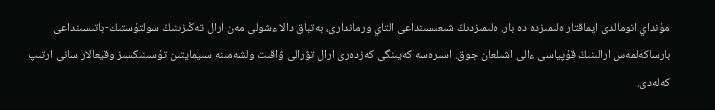مۇنداي انومالدى ايماقتار ەلىمىزدە دە بار. ەلىمىزدىڭ شىعىسىنداعى التاي ورماندارى، بەتباق دالا ءشولى مەن ارال تەڭىزىنىڭ سولتۇستىك-باتىسىنداعى بارساكەلمەس ارالىنىڭ قۇپياسى ءالى اشىلعان جوق. اسىرەسە كەيىنگى كەزدەرى ارال تۋرالى ۋاقىت ولشەمىنە سىيمايتىن تۇسىنىكسىز وقيعالار سانى ارتىپ كەلەدى.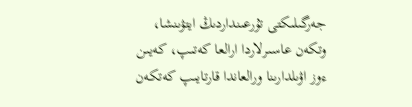جەرگىلىكتى تۇرعىنداردىڭ ايتۋىنشا، وتكەن عاسىرلاردا ارالعا كەتىپ، كەيىن ءوز اۋىلدارىنا ورالعاندا قارتايىپ كەتكەن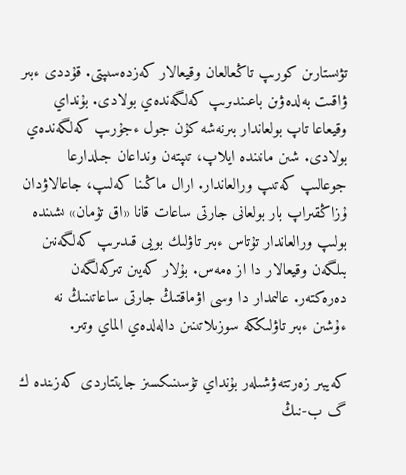تۋىستارىن كورىپ تاڭعالعان وقيعالار كەزدەسىپتى. قۇددى ءبىر ۋاقىت بەلدەۋىن باعىندىرىپ كەلگەندەي بولادى. بۇنداي وقيعاعا تاپ بولعاندار بىرنەشە كۇن جول ءجۇرىپ كەلگەندەي بولادى. شىن مانىندە ايلاپ، تىپتەن ونداعان جىلدارعا جوعالىپ كەتىپ ورالعاندار. ارال ماڭىنا كەلىپ، جاعالاۋدان ۇزاڭقىراپ بار بولعانى جارتى ساعات قانا «اق تۇمان» ىشىندە بولىپ ورالعاندار تۇتاس ءبىر تاۋلىك بويى قىدىرىپ كەلگەنىن بىلگەن وقيعالار دا از ەمەس. بۇلار كەيىن تىركەلگەن دەرەكتەر. عالىمدار دا وسى اۋماقتىڭ جارتى ساعاتىنىڭ نە ءۇشىن ءبىر تاۋلىككە سوزىلاتىنىن دالەلدەي الماي وتىر.

كەيبىر زەرتتەۋشىلەر بۇنداي تۇسىنىكسىز جايتتاردى كەزىندە ك گ ب-نىڭ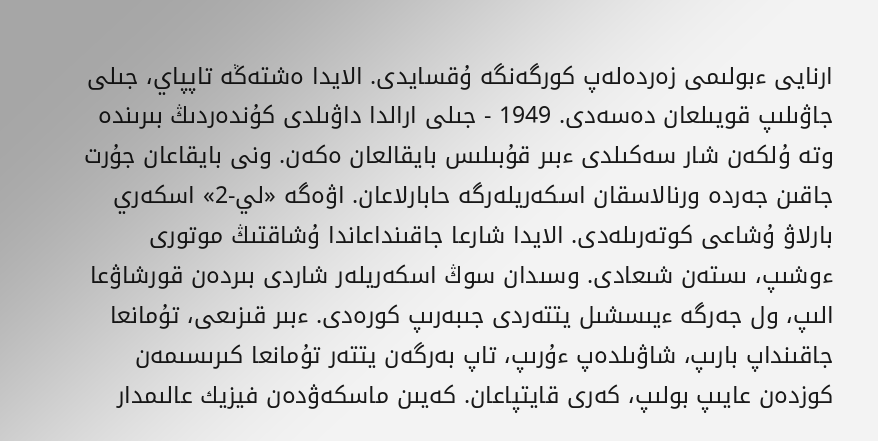ارنايى ءبولىمى زەردەلەپ كورگەنگە ۇقسايدى. الايدا ەشتەڭە تاپپاي، جىلى جاۋىلىپ قويىلعان دەسەدى. 1949 - جىلى ارالدا داۋىلدى كۇندەردىڭ بىرىندە وتە ۇلكەن شار سەكىلدى ءبىر قۇبىلىس بايقالعان ەكەن. ونى بايقاعان جۇرت جاقىن جەردە ورنالاسقان اسكەريلەرگە حابارلاعان. اۋەگە «لي-2» اسكەري بارلاۋ ۇشاعى كوتەرىلەدى. الايدا شارعا جاقىنداعاندا ۇشاقتىڭ موتورى ءوشىپ، ىستەن شىعادى. وسىدان سوڭ اسكەريلەر شاردى بىردەن قورشاۋعا الىپ، ول جەرگە ءيىسشىل يتتەردى جىبەرىپ كورەدى. ءبىر قىزىعى، تۇمانعا جاقىنداپ بارىپ، شاۋىلدەپ ءۇرىپ، تاپ بەرگەن يتتەر تۇمانعا كىرىسىمەن كوزدەن عايىپ بولىپ، كەرى قايتپاعان. كەيىن ماسكەۋدەن فيزيك عالىمدار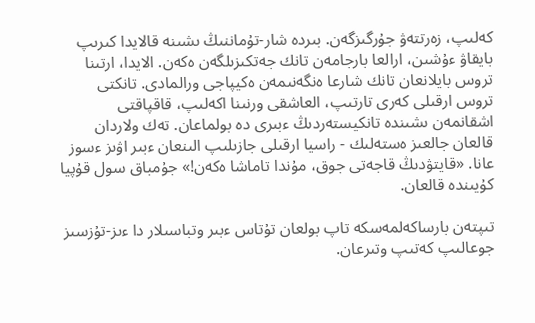كەلىپ، زەرتتەۋ جۇرگىزگەن. بىردە شار-تۇماننىڭ ىشىنە قالايدا كىرىپ بايقاۋ ءۇشىن، ارالعا بارجامەن تانك جەتكىزىلگەن ەكەن. الايدا، ارتىنا تروس بايلانعان تانك شارعا ەنگەنىمەن ەكيپاجى ورالمادى. تانكتى تروس ارقىلى كەرى تارتىپ، العاشقى ورنىنا اكەلىپ، قاقپاقتى اشقانمەن ىشىندە تانكيستەردىڭ ءبىرى دە بولماعان. تەك ولاردان قالعان جالعىز ەستەلىك - راسيا ارقىلى جازىلىپ الىنعان ءبىر اۋىز ءسوز عانا. «قايتۋدىڭ قاجەتى جوق، مۇندا تاماشا ەكەن!» جۇمباق سول قۇپيا كۇيىندە قالعان.

تىپتەن بارساكەلمەسكە تاپ بولعان تۇتاس ءبىر وتباسىلار دا ءىز-تۇزسىز جوعالىپ كەتىپ وتىرعان.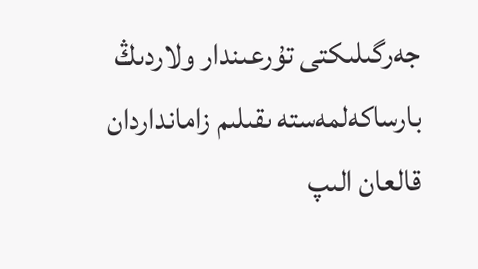جەرگىلىكتى تۇرعىندار ولاردىڭ بارساكەلمەستە ىقىلىم زامانداردان قالعان الىپ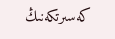كەسىرتكەنىڭ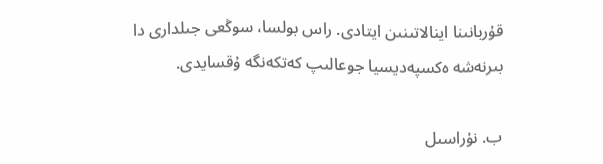قۇربانىنا اينالاتىنىن ايتادى. راس بولسا، سوڭعى جىلدارى دا بىرنەشە ەكسپەديسيا جوعالىپ كەتكەنگە ۇقسايدى.

ب. نۇراسىل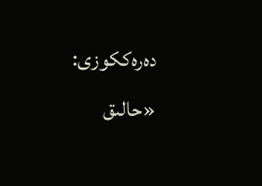دەرەككوزى: «حالىق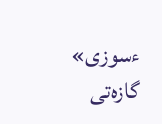ءسوزى» گازەتى